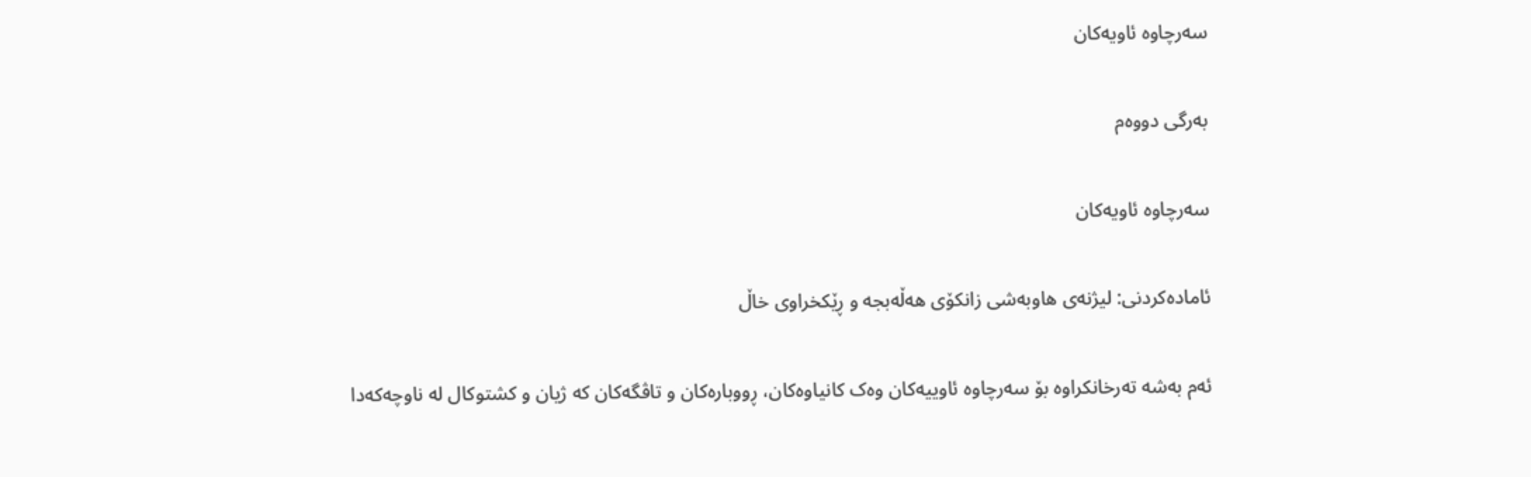سەرچاوە ئاویەکان

بەرگی دووەم

سەرچاوە ئاویەکان

ئامادەکردنی: لیژنه‌ی هاوبه‌شی زانكۆی هه‌ڵه‌بجه‌ و ڕێكخراوی خاڵ

ئەم بەشە تەرخانکراوە بۆ سەرچاوە ئاوییەکان وەک کانیاوەکان، ڕووبارەکان و تاڤگەکان کە ژیان و کشتوکال لە ناوچەکەدا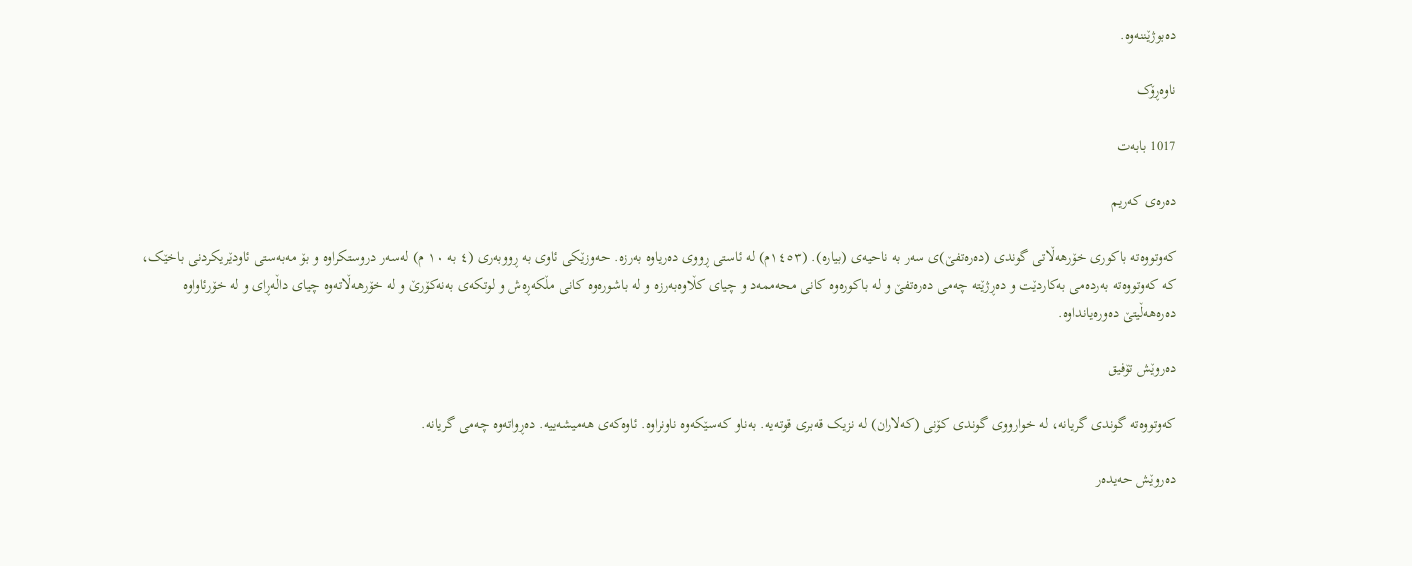دەبوژێننەوە.

ناوەڕۆک

1017 بابەت

دەرەی کەریم

کەوتووەتە باکوری خۆرهەڵاتی گوندی (دەرەتفێ)ی سەر بە ناحیەی (بیارە). (١٤٥٣م) لە ئاستی ڕووی دەریاوە بەرزە. حەوزێکی ئاوی بە ڕووبەری (٤ بە ١٠ م) لەسەر دروستکراوە و بۆ مەبەستی ئاودێریکردنی باخێک، کە کەوتووەتە بەردەمی بەکاردێت و دەڕژێتە چەمی دەرەتفێ و لە باکورەوە کانی محەممەد و چیای کڵاوەبەرزە و لە باشورەوە کانی مڵکەڕەش و لوتکەی بەنەکۆرێ و لە خۆرهەڵاتەوە چیای داڵەڕای و لە خۆرئاواوە دەرەهەڵیتێ دەورەیانداوە.

دەروێش تۆفیق

کەوتووەتە گوندی گریانە، لە خوارووی گوندی کۆنی (کەلاران) لە نزیک قەبری قوتەیە. بەناو کەسێکەوە ناونراوە. ئاوەکەی هەمیشەییە. دەڕواتەوە چەمی گریانە.

دەروێش حەیدەر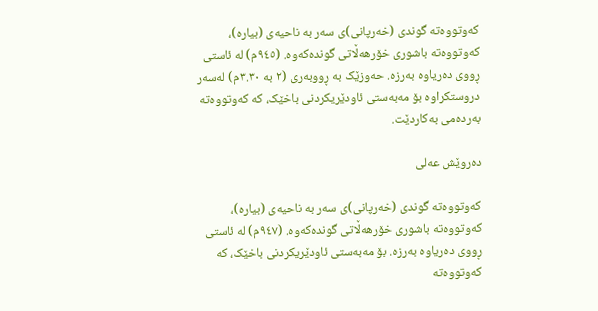کەوتووەتە گوندی (خەرپانی)ی سەر بە ناحیەی (بیارە)، کەوتووەتە باشوری خۆرهەڵاتی گوندەکەوە‌. (٩٤٥م) لە ئاستی ڕووی دەریاوە بەرزە. حەوزێک بە ڕووبەری (٢ بە ٣.٣٠م) لەسەر دروستکراوە بۆ مەبەستی ئاودێریکردنی باخێک، کە کەوتووەتە بەردەمی بەکاردێت.

دەروێش عەلی

کەوتووەتە گوندی (خەرپانی)ی سەر بە ناحیەی (بیارە)، کەوتووەتە باشوری خۆرهەڵاتی گوندەکەوە‌. (٩٤٧م) لە ئاستی ڕووی دەریاوە بەرزە. بۆ مەبەستی ئاودێریکردنی باخێک، کە کەوتووەتە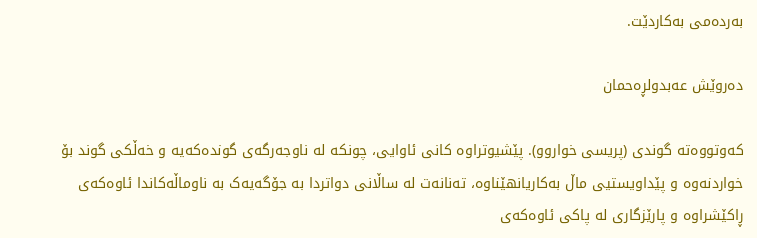بەردەمی بەکاردێت.

دەروێش عەبدولڕەحمان

کەوتووەتە‌ گوندى (پريسى خواروو). پێشیوتراوە کانی ئاوایی، چونکە لە ناوجەرگەی گوندەکەیە و خەڵکی گوند بۆ خواردنەوە و پێداویستیی ماڵ بەکاریانهێناوە، تەنانەت لە ساڵانی دواتردا بە جۆگەیەک بە ناوماڵەکاندا ئاوەکەی ڕاکێشراوە و پارێزگاری لە پاکی ئاوەکەی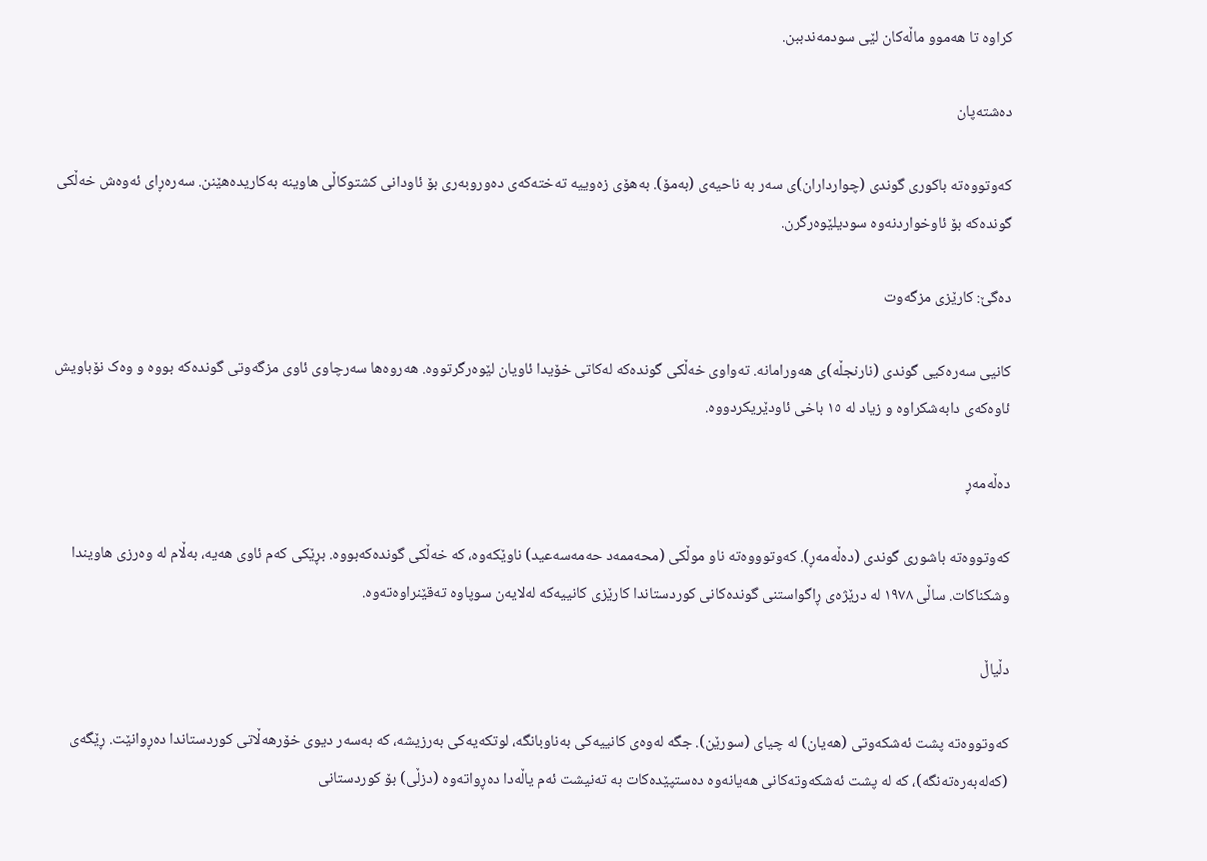کراوە تا هەموو ماڵەکان لێی سودمەندببن.

دەشتەپان

کەوتووەتە باکوری گوندی (چوارداران)ی سەر بە ناحیە‌ی (بەمۆ). بەهۆی زەوییە تەختەکەی دەوروبەری بۆ ئاودانی کشتوکاڵی هاوینە بەکاریدەهێنن. سەرەڕای ئەوەش خەڵکی گوندەکە بۆ ئاوخواردنەوە سودیلێوەرگرن.

دەگێ: کارێزی مزگەوت

کانیی سەرەکیی گوندی (نارنجڵە)ی هەورامانە. تەواوی خەڵکی گوندەکە لەکاتی خۆیدا ئاویان لێوەرگرتووە. هەروەها سەرچاوی ئاوی مزگەوتی گوندەکە بووە و وەک نۆباویش ئاوەکەی دابەشکراوە و زیاد لە ١٥ باخی ئاودێریکردووە.

دەڵەمەڕ

کەوتووەتە‌ باشورى گوندی (دەڵەمەڕ). کەوتوووەتە ناو موڵکى (محەممەد حەمەسەعيد) ناوێکەوە، کە خەڵکى گوندەکەبووە‌. بڕێکى کەم ئاوى هەيە، بەڵام لە وەرزى هاويندا وشکناکات. ساڵى ١٩٧٨ لە درێژەی ڕاگواستنی گوندەکانی کوردستاندا کارێزى کانييەکە لەلایەن سوپاوە تەقێنراوەتەوە.

دڵیاڵ

کەوتووەتە پشت ئەشکەوتی (هەیان) لە چیای (سورێن). جگە لەوەی کانییەکی بەناوبانگە، لوتکەیەکی بەرزیشە، کە بەسەر دیوی خۆرهەڵاتی کوردستاندا دەڕوانێت. ڕێگەی (کەلەبەرەتەنگە)، کە لە پشت ئەشکەوتەکانی هەیانەوە دەستپێدەکات بە تەنیشت ئەم یاڵەدا دەڕواتەوە (دزڵی) بۆ کوردستانی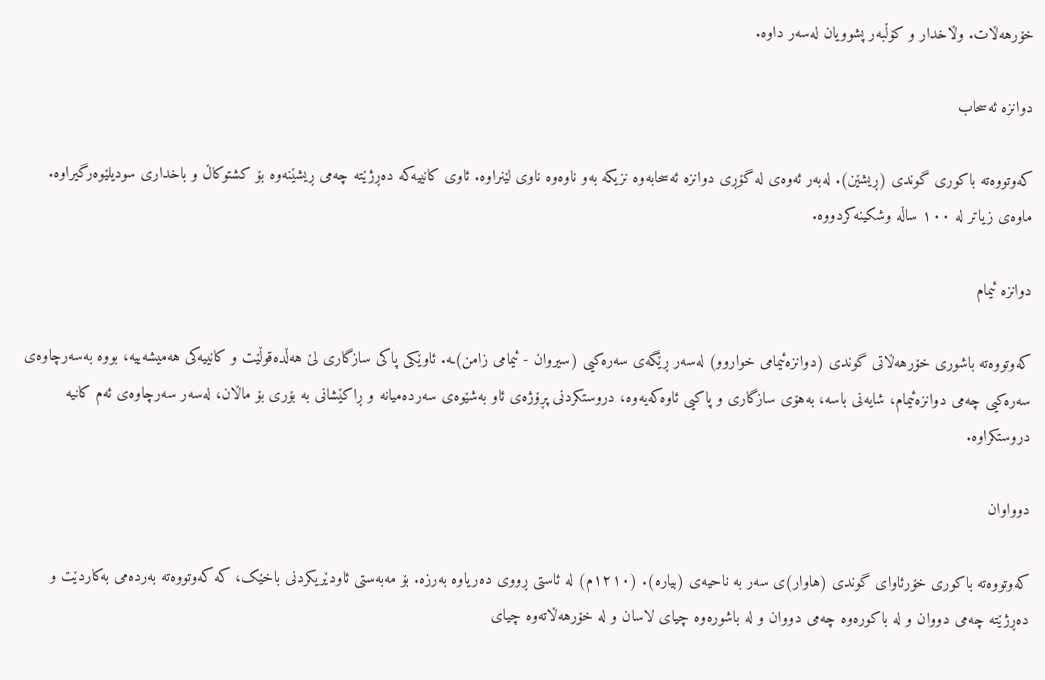خۆرهەڵات. وڵاخدار و کۆڵبەر پشوویان لەسەر داوە.

دوانزە ئەسحاب

کەوتووەتە باکوری گوندی (ڕیشێن). لەبەر ئەوەی لە گۆڕی دوانزە ئەسحابەوە نزیکە بەو ناوەوە ناوی لێنراوە. ئاوی کانییەکە دەڕژێتە چەمی ڕیشێنەوە بۆ کشتوکاڵ و باخداری سودیلێوەرگیراوە. ماوەی زیاتر لە ١٠٠ ساڵە وشکینەکردووە.

دوانزە ئیمام

کەوتووەتە‌ باشوری خۆرهەڵاتی گوندى (دوانزەئيمامى خوا‌روو) لەسەر ڕێگەی سەرەکیی (سیروان - ئیمامی زامن)ـە. ئاوێکی پاکی سازگاری لێ هەڵدەقوڵێت و کانییەکی هەمیشەییە، بووە بەسەرچاوەی سەرەکیی چەمی دوانزەئیمام، شایەنی باسە، بەهۆی سازگاری و پاکیی ئاوەکەیەوە، دروستکردنی پڕۆژەی ئاو بەشێوەی سەردەمیانە و ڕاکێشانی بە بۆری بۆ ماڵان، لەسەر سەرچاوەی ئەم کانیە دروستکراوە.

دوواوان

کەوتووەتە باکوری خۆرئاوای گوندی (هاوار)ی سەر بە ناحیەی (بیارە). (١٢١٠م) لە ئاستی ڕووی دەریاوە بەرزە. بۆ مەبەستی ئاودێریکردنی باخێک، کە کەوتووەتە بەردەمی بەکاردێت و دەڕژێتە چەمی دووان و لە باکورەوە چەمی دووان و لە باشورەوە چیای لاسان و لە خۆرهەڵاتەوە چیای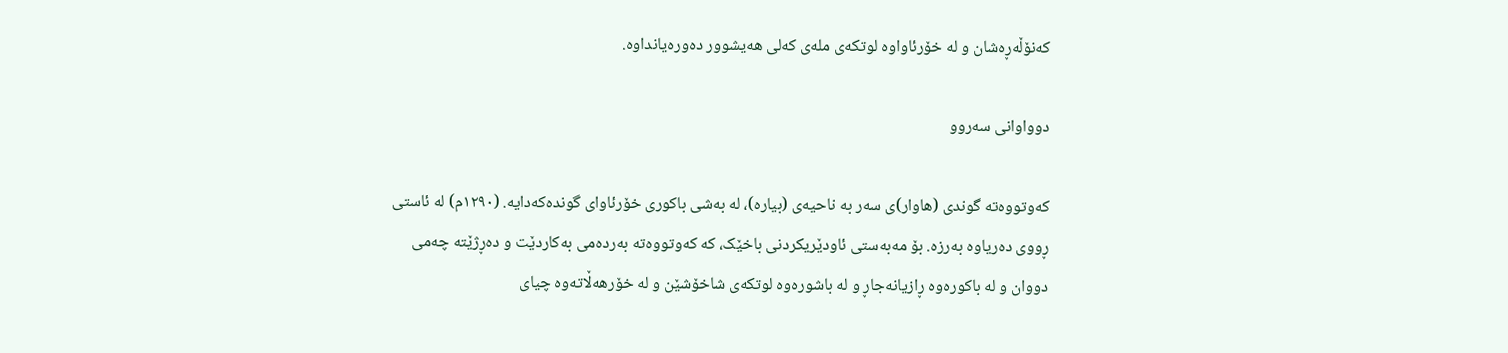کەنۆڵەڕەشان و لە خۆرئاواوە لوتکەی ملەی کەلی هەیشوور دەورەیانداوە.

دوواوانی سەروو

کەوتووەتە گوندی (هاوار)ی سەر بە ناحیەی (بیارە)، لە بەشی باکوری خۆرئاوای گوندەکەدایە. (١٢٩٠م) لە ئاستی ڕووی دەریاوە بەرزە. بۆ مەبەستی ئاودێریکردنی باخێک، کە کەوتووەتە بەردەمی بەکاردێت و دەڕژێتە چەمی دووان و لە باکورەوە ڕازیانەجاڕ و لە باشورەوە لوتکەی شاخۆشێن و لە خۆرهەڵاتەوە چیای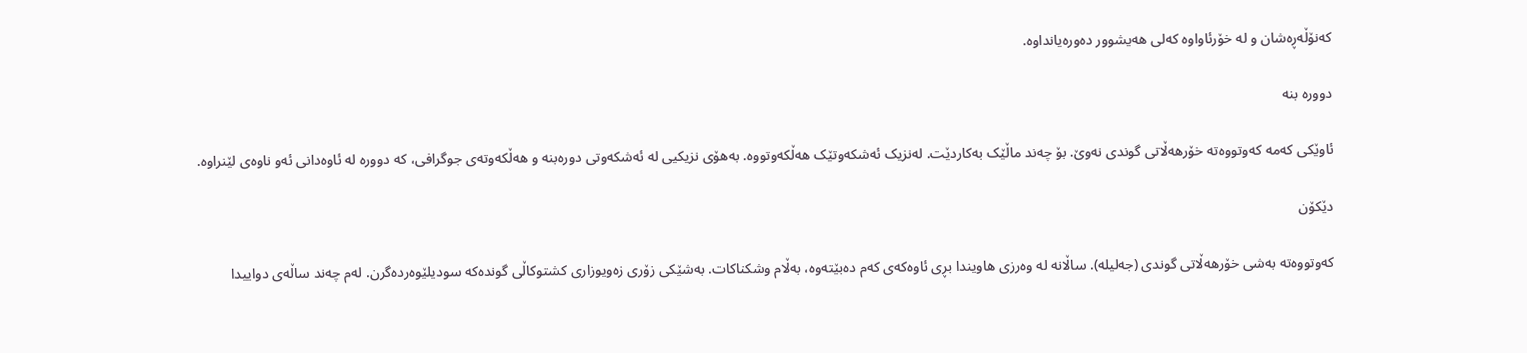کەنۆڵەڕەشان و لە خۆرئاواوە کەلی هەیشوور دەورەیانداوە.

دوورە بنە

ئاوێکی کەمە کەوتووەتە خۆرهەڵاتی گوندی نەوێ. بۆ چەند ماڵێک بەکاردێت. لەنزیک ئەشکەوتێک هەڵکەوتووە. بەهۆی نزیکیی لە ئەشکەوتی دورەبنە و هەڵکەوتەی جوگرافی، کە دوورە لە ئاوەدانی ئەو ناوەی لێنراوە.

دێکۆن

کەوتووەتە بەشى خۆرهەڵاتى گوندى (جەليله). ساڵانە لە وەرزى هاويندا بڕى ئاوەکەى کەم دەبێتەوه، بەڵام وشکناکات. بەشێکى زۆرى زەويوزارى کشتوکاڵى گوندەکە سودیلێوەردەگرن. لەم چەند ساڵەی دواییدا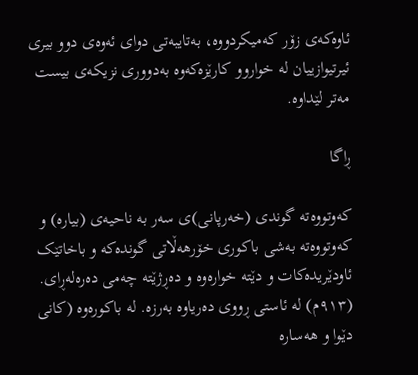ئاوەکەی زۆر کەمیکردووە، بەتايبەتى دواى ئەوەى دوو بيرى ئيرتيوازييان لە خواروو کارێزەکەوە بەدوورى نزيکەى بيست مەتر لێداوە.

ڕاگا

کەوتووەتە گوندی (خەرپانی)ی سەر بە ناحیە‌ی (بیارە) و کەوتووەتە بەشی باکوری خۆرهەڵاتی گوندەکە و باخاتێک ئاودێریدەکات و دێتە خوارەوە و دەڕژێتە چەمی دەرەلەڕای. (٩١٣م) لە ئاستی ڕووی دەریاوە بەرزە. لە باکورەوە (کانی دێوا و هەسارە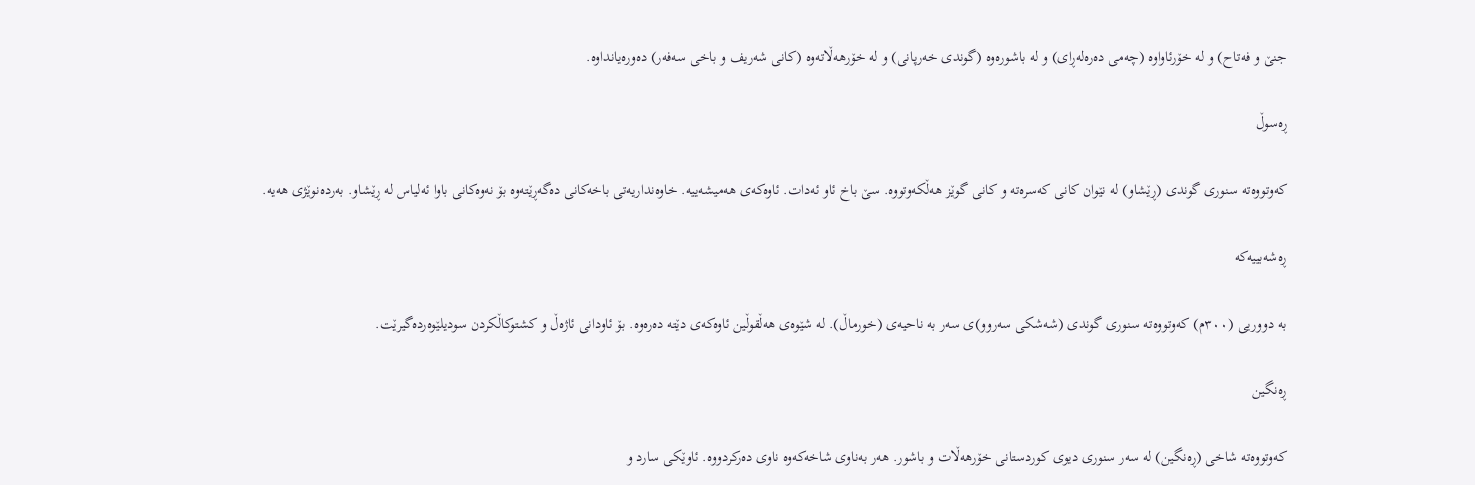جنێ و فەتاح) و لە خۆرئاواوە (چەمی دەرەلەڕای) و لە باشورەوە (گوندی خەرپانی) و لە خۆرهەڵاتەوە (کانی شەریف و باخی سەفەر) دەورەیانداوە.

ڕەسوڵ

کەوتووەتە سنوری گوندی (ڕێشاو) لە نێوان کانی کەسرەتە و کانی گوێز هەڵکەوتووە. سێ باخ ئاو ئەدات. ئاوەکەی هەمیشەییە. خاوەنداریەتی باخەکانی دەگەڕێتەوە بۆ نەوەکانی باوا ئەلیاس لە ڕێشاو. بەردەنوێژی هەیە.

ڕەشەبییەکە

بە دووریی (٣٠٠م) کەوتووەتە سنوری گوندی (شەشکی سەروو)ی سەر بە ناحیەی (خورماڵ). لە شێوەی هەڵقوڵین ئاوەکەی دێتە دەرەوە. بۆ ئاودانی ئاژەڵ و کشتوکاڵکردن سودیلێوەردەگیرێت.

ڕەنگین

کەوتووەتە شاخی (ڕەنگین) لە‌ سەر سنوری دیوی کوردستانی خۆرهەڵات و باشور. هەر بەناوی شاخەکەوە ناوی دەرکردووە. ئاوێکی سارد و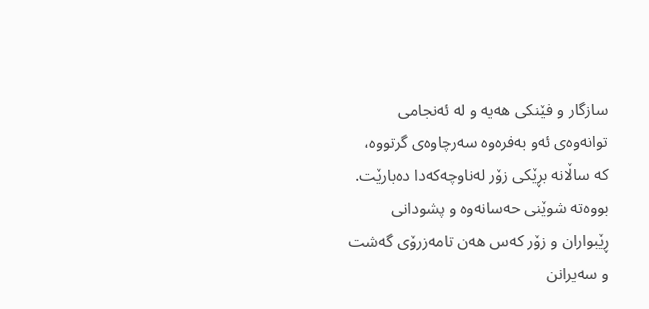سازگار و فێنکی هەیە و لە ئەنجامی توانەوەی ئەو بەفرەوە سەرچاوەی گرتووە، کە ساڵانە بڕێکی زۆر لەناوچەکەدا دەبارێت. بووەتە شوێنی حەسانەوە و پشودانی ڕێبواران و زۆر کەس هەن تامەزرۆی گەشت و سەیرانن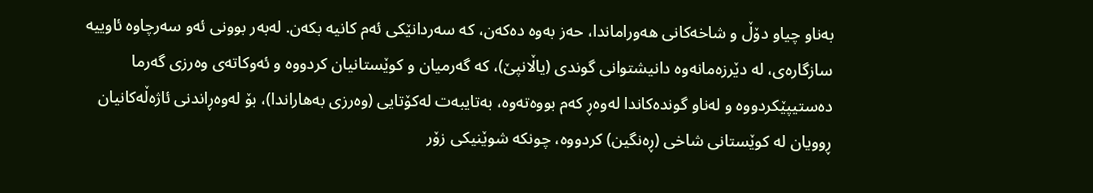بەناو چیاو دۆڵ و شاخەکانی هەوراماندا، حەز بەوە دەکەن، کە سەردانێکی ئەم کانیە بکەن. لەبەر بوونی ئەو سەرچاوە ئاوییە سازگارەی، لە دێرزەمانەوە دانیشتوانی گوندی (یاڵانپێ)، کە گەرمیان و کوێستانیان کردووە و ئەوکاتەی وەرزی گەرما دەستیپێکردووە و لەناو گوندەکاندا لەوەڕ کەم بووەتەوە، بەتایبەت لەکۆتایی (وەرزی بەهاراندا)، بۆ لەوەڕاندنی ئاژەڵەکانیان ڕوویان لە کوێستانی شاخی (ڕەنگین) کردووە، چونکە شوێنیکی زۆر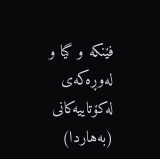فێنکە و گیا و لەوڕەکەی لەکۆتاییەکانی (بەهاردا)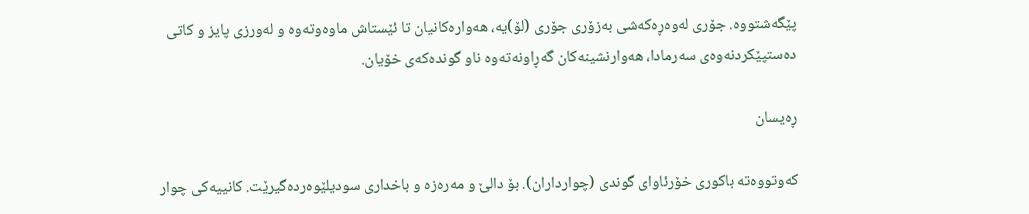پێگەشتووە. جۆری لەوەڕەکەشی بەزۆری جۆری (لۆ)یە، هەوارەکانیان تا ئێستاش ماوەوتەوە و لەورزی پایز و کاتی دەستپێکردنەوەی سەرمادا، هەوارنشینەکان گەڕاونەتەوە ناو گوندەکەی خۆیان.

ڕەیسان

کەوتووەتە باکوری خۆرئاوای گوندی (چوارداران). بۆ دالێ و مەرەزە و باخداری سودیلێوەردەگیرێت. کانییەکی چوار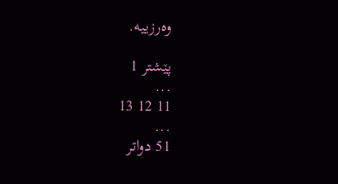وەرزییە.

پێشتر 1
...
11 12 13
...
51 دواتر